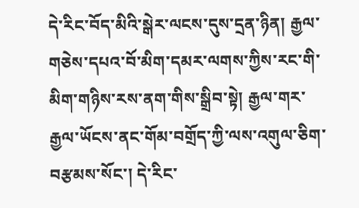དེ་རིང་བོད་མིའི་སྒེར་ལངས་དུས་དྲན་ཉིན། རྒྱལ་གཅེས་དཔའ་བོ་མིག་དམར་ལགས་ཀྱིས་རང་གི་མིག་གཉིས་རས་ནག་གིས་སྒྲིབ་སྟེ། རྒྱལ་གར་རྒྱལ་ཡོངས་ནང་གོམ་བགྲོད་ཀྱི་ལས་འགུལ་ཅིག་བརྩམས་སོང་། དེ་རིང་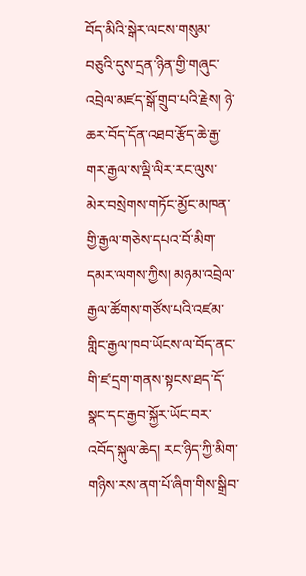བོད་མིའི་སྒེར་ལངས་གསུམ་བཅུའི་དུས་དྲན་ཉིན་གྱི་གཞུང་འབྲེལ་མཛད་སྒོ་གྲུབ་པའི་རྗེས། ཉེ་ཆར་བོད་དོན་འཐབ་རྩོད་ཆེ་རྒྱ་གར་རྒྱལ་ས་ལྡི་ལིར་རང་ལུས་མེར་བསྲེགས་གཏོང་མྱོང་མཁན་གྱི་རྒྱལ་གཅེས་དཔའ་བོ་མིག་དམར་ལགས་ཀྱིས། མཉམ་འབྲེལ་རྒྱལ་ཚོགས་གཙོས་པའི་འཛམ་གླིང་རྒྱལ་ཁབ་ཡོངས་ལ་བོད་ནང་གི་ཛ་དྲག་གནས་སྟངས་ཐད་དོ་སྣང་དང་རྒྱབ་སྐྱོར་ཡོང་བར་འབོད་སྐུལ་ཆེད། རང་ཉིད་ཀྱི་མིག་གཉིས་རས་ནག་པོ་ཞིག་གིས་སྒྲིབ་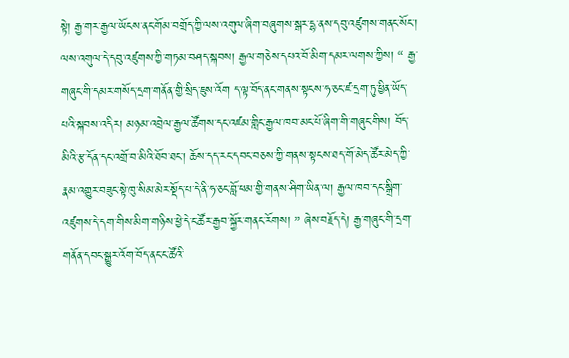སྟེ། རྒྱ་གར་རྒྱལ་ཡོངས་ནང་གོམ་བགྲོད་ཀྱི་ལས་འགུལ་ཞིག་བཞུགས་སྒར་དྷ་ནས་དབུ་འཛུགས་གནང་སོང་།
ལས་འགུལ་དེ་དབུ་འཛུགས་ཀྱི་གཏམ་བཤད་སྐབས། རྒྱལ་གཅེས་དཔའ་བོ་མིག་དམར་ལགས་ཀྱིས། “ རྒྱ་གཞུང་གི་དམར་གསོད་དྲག་གནོན་གྱི་སྲིད་ཇུས་འོག ད་ལྟ་བོད་ནང་གནས་སྟངས་ཧ་ཅང་ཛ་དྲག་ཏུ་ཕྱིན་ཡོད་པའི་སྐབས་འདིར། མཉམ་འབྲེལ་རྒྱལ་ཚོགས་དང་འཛམ་གླིང་རྒྱལ་ཁབ་མང་པོ་ཞིག་གི་གཞུང་གིས། བོད་མིའི་རྩ་དོན་དང་འགྲོ་བ་མིའི་ཐོབ་ཐང་། ཆོས་དད་རང་དབང་བཅས་ཀྱི་གནས་སྟངས་ཐད་གོ་མེད་ཚོར་མེད་ཀྱི་རྣམ་འགྱུར་བཟུང་སྟེ་ཁུ་སིམ་མེར་སྡོད་པ་དེ་ནི་ཧ་ཅང་བློ་ཕམ་གྱི་གནས་ཤིག་ཡིན་ལ། རྒྱལ་ཁབ་དང་སྒྲིག་འཛུགས་དེ་དག་གིས་མིག་གཉིས་ཕྱེ་དེ་ང་ཚོར་རྒྱབ་སྐྱོར་གནང་རོགས། ” ཞེས་བརྗོད་དེ། རྒྱ་གཞུང་གི་དྲག་གནོན་དབང་སྒྱུར་འོག་བོད་ནང་ང་ཚོའི་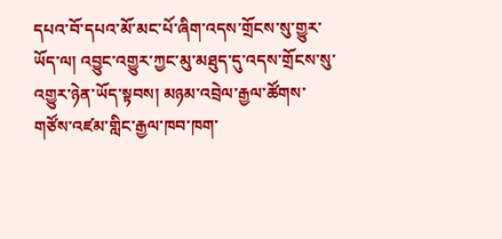དཔའ་བོ་དཔའ་མོ་མང་པོ་ཞིག་འདས་གྲོངས་སུ་གྱུར་ཡོད་ལ། འབྱུང་འགྱུར་ཀྱང་མུ་མཐུད་དུ་འདས་གྲོངས་སུ་འགྱུར་ཉེན་ཡོད་སྟབས། མཉམ་འབྲེལ་རྒྱལ་ཚོགས་གཙོས་འཛམ་གླིང་རྒྱལ་ཁབ་ཁག་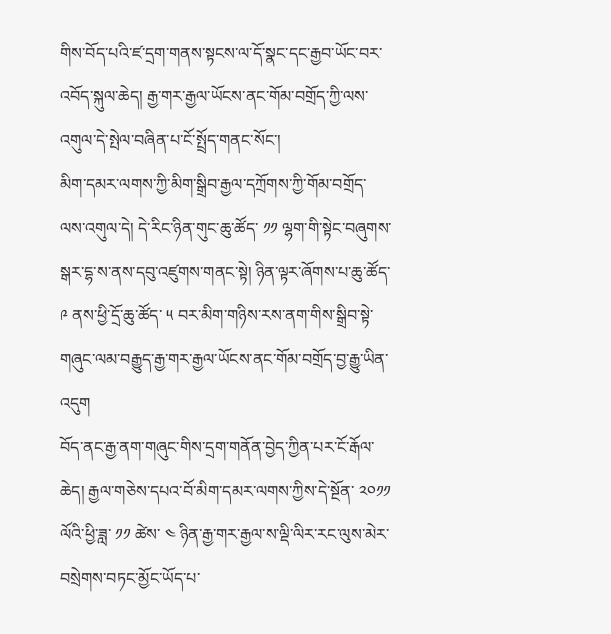གིས་བོད་པའི་ཛ་དྲག་གནས་སྟངས་ལ་དོ་སྣང་དང་རྒྱབ་ཡོང་བར་འབོད་སྐུལ་ཆེད། རྒྱ་གར་རྒྱལ་ཡོངས་ནང་གོམ་བགྲོད་ཀྱི་ལས་འགུལ་དེ་སྤེལ་བཞིན་པ་ངོ་སྤྲོད་གནང་སོང་།
མིག་དམར་ལགས་ཀྱི་མིག་སྒྲིབ་རྒྱལ་དཀྲོགས་ཀྱི་གོམ་བགྲོད་ལས་འགུལ་དེ། དེ་རིང་ཉིན་གུང་ཆུ་ཚོད་ ༡༡ ལྷག་གི་སྟེང་བཞུགས་སྒར་དྷ་ས་ནས་དབུ་འཛུགས་གནང་སྟེ། ཉིན་ལྟར་ཞོགས་པ་ཆུ་ཚོད་ ༩ ནས་ཕྱི་དྲོ་ཆུ་ཚོད་ ༥ བར་མིག་གཉིས་རས་ནག་གིས་སྒྲིབ་སྟེ་གཞུང་ལམ་བརྒྱུད་རྒྱ་གར་རྒྱལ་ཡོངས་ནང་གོམ་བགྲོད་བྱ་རྒྱུ་ཡིན་འདུག
བོད་ནང་རྒྱ་ནག་གཞུང་གིས་དྲག་གནོན་བྱེད་ཀྱིན་པར་ངོ་རྒོལ་ཆེད། རྒྱལ་གཅེས་དཔའ་བོ་མིག་དམར་ལགས་ཀྱིས་དེ་སྔོན་ ༢༠༡༡ ལོའི་ཕྱི་ཟླ་ ༡༡ ཚེས་ ༤ ཉིན་རྒྱ་གར་རྒྱལ་ས་ལྡི་ལིར་རང་ལུས་མེར་བསྲེགས་བཏང་མྱོང་ཡོད་པ་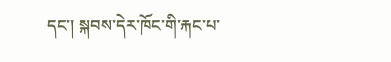དང་། སྐབས་དེར་ཁོང་གི་རྐང་པ་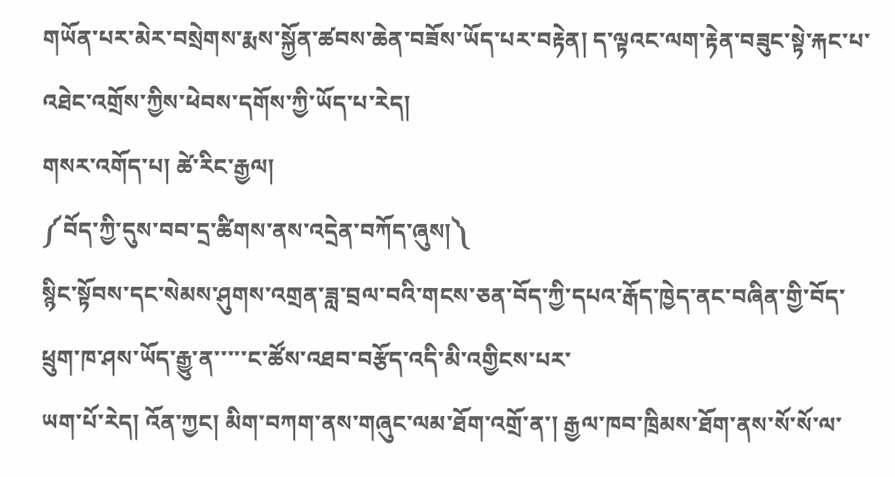གཡོན་པར་མེར་བསྲེགས་རྨས་སྐྱོན་ཚབས་ཆེན་བཟོས་ཡོད་པར་བརྟེན། ད་ལྟའང་ལག་རྟེན་བཟུང་སྟེ་རྐང་པ་འཐེང་འགྲོས་ཀྱིས་ཕེབས་དགོས་ཀྱི་ཡོད་པ་རེད།
གསར་འགོད་པ། ཚེ་རིང་རྒྱལ།
༼བོད་ཀྱི་དུས་བབ་དྲ་ཚིགས་ནས་འདྲེན་བཀོད་ཞུས།༽
སྙིང་སྟོབས་དང་སེམས་ཤུགས་འགྲན་ཟླ་བྲལ་བའི་གངས་ཅན་བོད་ཀྱི་དཔའ་རྒོད་ཁྱེད་ནང་བཞིན་གྱི་བོད་ཕྲུག་ཁ་ཤས་ཡོད་རྒྱུ་ན་་་་་ང་ཚོས་འཐབ་བརྩོད་འདི་མི་འགྱིངས་པར་
ཡག་པོ་རེད། འོན་ཀྱང། མིག་བཀག་ནས་གཞུང་ལམ་ཐོག་འགྲོ་ན་། རྒྱལ་ཁབ་ཁྲིམས་ཐོག་ནས་སོ་སོ་ལ་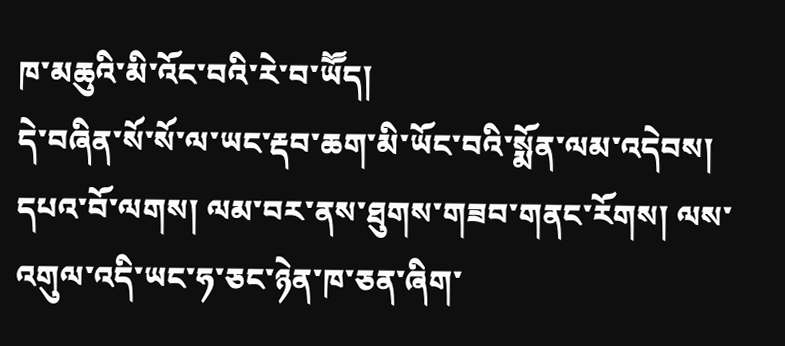ཁ་མཆུའི་མི་འོང་བའི་རེ་བ་ཡཽད།
དེ་བཞིན་སོ་སོ་ལ་ཡང་རྡབ་ཆག་མི་ཡོང་བའི་སྨོན་ལམ་འདེབས།
དཔའ་བོ་ལགས། ལམ་བར་ནས་ཐུགས་གཟབ་གནང་རོགས། ལས་འགུལ་འདི་ཡང་ཧ་ཅང་ཉེན་ཁ་ཅན་ཞིག་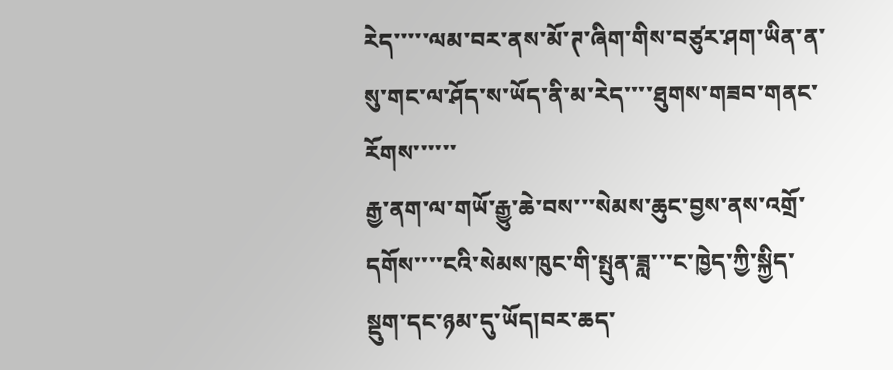རེད་་་་་ལམ་བར་ནས་མོ་ཊ་ཞིག་གིས་བཙུར་ཤག་ཡིན་ན་སུ་གང་ལ་ཤོད་ས་ཡོད་ནི་མ་རེད་་་་ཐུགས་གཟབ་གནང་རོགས་་་་་་
རྒྱ་ནག་ལ་གཡོ་རྒྱུ་ཆེ་བས་་་སེམས་ཆུང་བྱས་ནས་འགྲོ་དགོས་་་་ངའི་སེམས་ཁུང་གི་སྤུན་ཟླ་་་ང་ཁྱེད་ཀྱི་སྐྱིད་སྡུག་དང་ཉམ་དུ་ཡོད།བར་ཆད་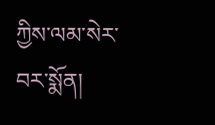ཀྱིས་ལམ་སེར་བར་སྨོན།